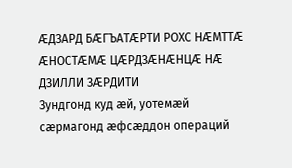ÆДЗАРД БÆГЪАТÆРТИ РОХС НÆМТТÆ ÆНОСТÆМÆ ЦÆРДЗÆНÆНЦÆ НÆ ДЗИЛЛИ ЗÆРДИТИ
Зундгонд куд æй, уотемæй сæрмагонд æфсæддон операций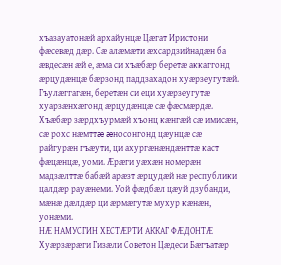хъазауатонæй архайунцæ Цæгат Иристони фæсевæд дæр. Сæ алæмæти æхсардзийнадæн ба æвдесæн æй е, æма си хъæбæр беретæ аккаггонд æрцудæнцæ бæрзонд паддзахадон хуæрзеугутæй. Гъулæггагæн, беретæн си еци хуæрзеугутæ хуарзæнхæгонд æрцудæнцæ сæ фæсмæрдæ. Хъæбæр зæрдхъурмæй хъонц кæнгæй сæ имисæн, сæ рохс нæмттæ æносонгонд цæунцæ сæ райгурæн гъæути, ци ахургæнæндæнттæ каст фæцæнцæ, уоми. Æрæги уæхæн номерæн мадзæлттæ бабæй арæзт æрцудæй нæ республики цалдæр рауæнеми. Уой фæдбæл цæуй дзубанди, мæнæ дæлдæр ци æрмæгутæ мухур кæнæн, уонæми.
НÆ НАМУСГИН ХЕСТÆРТИ АККАГ ФÆДОНТÆ
Хуæрзæрæги Гизæли Советон Цæдеси Бæгъатæр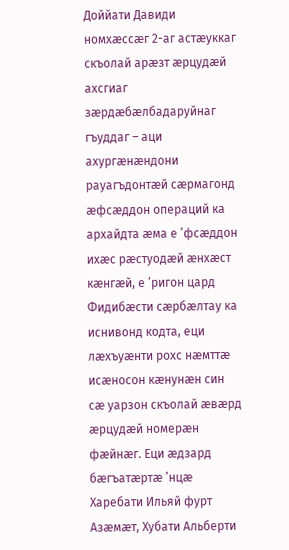Доййати Давиди номхæссæг 2-аг астæуккаг скъолай арæзт æрцудæй ахсгиаг зæрдæбæлбадаруйнаг гъуддаг – аци ахургæнæндони рауагъдонтæй сæрмагонд æфсæддон операций ка архайдта æма е ’фсæддон ихæс рæстуодæй æнхæст кæнгæй, е ’ригон цард Фидибæсти сæрбæлтау ка иснивонд кодта, еци лæхъуæнти рохс нæмттæ исæносон кæнунæн син сæ уарзон скъолай æвæрд æрцудæй номерæн фæйнæг. Еци æдзард бæгъатæртæ ’нцæ Харебати Ильяй фурт Азæмæт, Хубати Альберти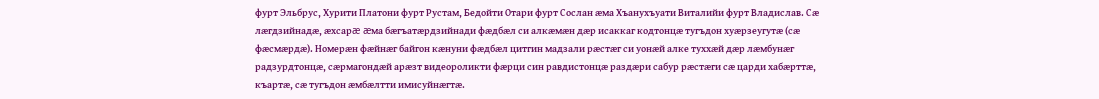фурт Эльбрус, Хурити Платони фурт Рустам, Бедойти Отари фурт Сослан æма Хъанухъуати Виталийи фурт Владислав. Сæ лæгдзийнадæ, æхсарæ æма бæгъатæрдзийнади фæдбæл си алкæмæн дæр исаккаг кодтонцæ тугъдон хуæрзеугутæ (сæ фæсмæрдæ). Номерæн фæйнæг байгон кæнуни фæдбæл цитгин мадзали рæстæг си уонæй алке туххæй дæр лæмбунæг радзурдтонцæ, сæрмагондæй арæзт видеороликти фæрци син равдистонцæ раздæри сабур рæстæги сæ царди хабæрттæ, къартæ, сæ тугъдон æмбæлтти имисуйнæгтæ.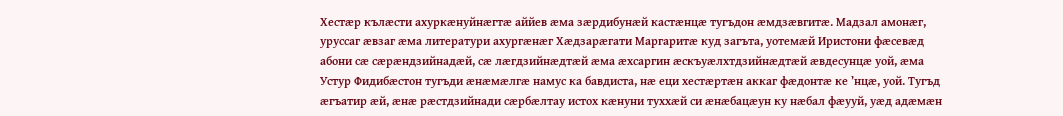Хестæр кълæсти ахуркæнуйнæгтæ аййев æма зæрдибунæй кастæнцæ тугъдон æмдзæвгитæ. Мадзал амонæг, уруссаг æвзаг æма литератури ахургæнæг Хæдзарæгати Маргаритæ куд загъта, уотемæй Иристони фæсевæд абони сæ сæрæндзийнадæй, сæ лæгдзийнæдтæй æма æхсаргин æскъуæлхтдзийнæдтæй æвдесунцæ уой, æма Устур Фидибæстон тугъди æнæмæлгæ намус ка бавдиста, нæ еци хестæртæн аккаг фæдонтæ ке ’нцæ, уой. Тугъд æгъатир æй, æнæ рæстдзийнади сæрбæлтау истох кæнуни туххæй си æнæбацæун ку нæбал фæууй, уæд адæмæн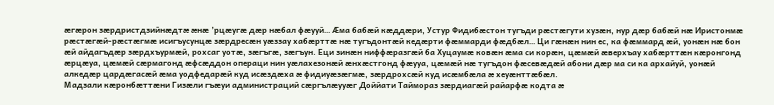æгæрон зæрдристдзийнæдтæ æнæ ’рцæугæ дæр нæбал фæууй… Æма бабæй кæддæри, Устур Фидибæстон тугъди рæстæгути хузæн, нур дæр бабæй нæ Иристонмæ рæстæгæй-рæстæгмæ исигъусунцæ зæрдресæн уæззау хабæрттæ нæ тугъдонтæй кедæрти фæммарди фæдбæл… Ци гæнæн нин ес, ка фæммард æй, уонæн нæ бон æй айдагъдæр зæрдхъурмæй, рохсаг уотæ, зæгъгæ, зæгъун. Еци зинæн ниффæразгæй ба Хуцаумæ ковæн æма си корæн, цæмæй æверхъау хабæрттæн кæронгонд æрцæуа, цæмæй сæрмагонд æфсæддон операци нин уæлахезонæй æнхæстгонд фæууа, цæмæй нæ тугъдон фæсевæдæй абони дæр ма си ка архайуй, уонæй алкедæр цардæгасæй æма уодфедарæй куд исæздæха æ фидиуæзæгмæ, зæрдрохсæй куд исæмбæла æ хеуæнттæбæл.
Мадзали кæронбæттæни Гизæли гъæуи администраций сæргълæууæг Доййати Таймораз зæрдиагæй райарфæ кодта æ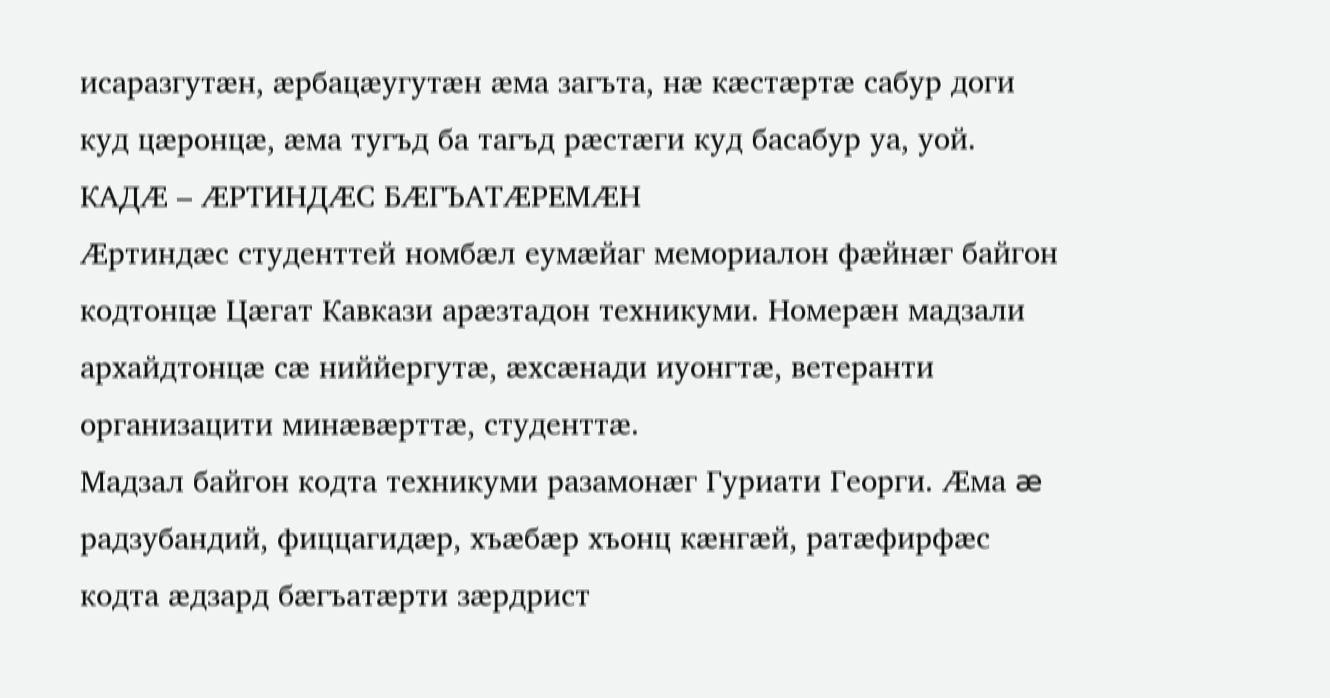исаразгутæн, æрбацæугутæн æма загъта, нæ кæстæртæ сабур доги куд цæронцæ, æма тугъд ба тагъд рæстæги куд басабур уа, уой.
КАДÆ – ÆРТИНДÆС БÆГЪАТÆРЕМÆН
Æртиндæс студенттей номбæл еумæйаг мемориалон фæйнæг байгон кодтонцæ Цæгат Кавкази арæзтадон техникуми. Номерæн мадзали архайдтонцæ сæ ниййергутæ, æхсæнади иуонгтæ, ветеранти организацити минæвæрттæ, студенттæ.
Мадзал байгон кодта техникуми разамонæг Гуриати Георги. Æма æ радзубандий, фиццагидæр, хъæбæр хъонц кæнгæй, ратæфирфæс кодта æдзард бæгъатæрти зæрдрист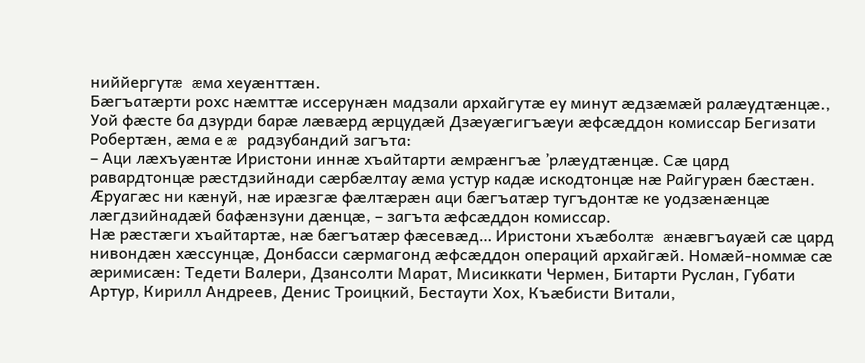ниййергутæ æма хеуæнттæн.
Бæгъатæрти рохс нæмттæ иссерунæн мадзали архайгутæ еу минут æдзæмæй ралæудтæнцæ., Уой фæсте ба дзурди барæ лæвæрд æрцудæй Дзæуæгигъæуи æфсæддон комиссар Бегизати Робертæн, æма е æ радзубандий загъта:
– Аци лæхъуæнтæ Иристони иннæ хъайтарти æмрæнгъæ ’рлæудтæнцæ. Сæ цард равардтонцæ рæстдзийнади сæрбæлтау æма устур кадæ искодтонцæ нæ Райгурæн бæстæн. Æруагæс ни кæнуй, нæ ирæзгæ фæлтæрæн аци бæгъатæр тугъдонтæ ке уодзæнæнцæ лæгдзийнадæй бафæнзуни дæнцæ, – загъта æфсæддон комиссар.
Нæ рæстæги хъайтартæ, нæ бæгъатæр фæсевæд… Иристони хъæболтæ æнæвгъауæй сæ цард нивондæн хæссунцæ, Донбасси сæрмагонд æфсæддон операций архайгæй. Номæй-номмæ сæ æримисæн: Тедети Валери, Дзансолти Марат, Мисиккати Чермен, Битарти Руслан, Губати Артур, Кирилл Андреев, Денис Троицкий, Бестаути Хох, Къæбисти Витали,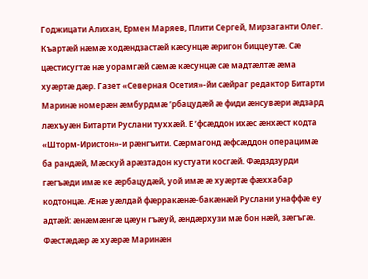Годжицати Алихан, Ермен Маряев, Плити Сергей, Мирзаганти Олег.
Къартæй нæмæ ходæндзастæй кæсунцæ æригон биццеутæ. Сæ цæстисугтæ нæ уорамгæй сæмæ кæсунцæ сæ мадтæлтæ æма хуæртæ дæр. Газет «Северная Осетия»-йи сæйраг редактор Битарти Маринæ номерæн æмбурдмæ ’рбацудæй æ фиди æнсувæри æдзард лæхъуæн Битарти Руслани туххæй. Е ’фсæддон ихæс æнхæст кодта «Шторм-Иристон»-и рæнгъити. Сæрмагонд æфсæддон операцимæ ба рандæй, Мæскуй арæзтадон кустуати косгæй. Фæдздзурди гæгъæди имæ ке æрбацудæй, уой имæ æ хуæртæ фæххабар кодтонцæ. Æнæ уæлдай фæрракæнæ-бакæнæй Руслани унаффæ еу адтæй: æнæмæнгæ цæун гъæуй, æндæрхузи мæ бон нæй, зæгъгæ. Фæстæдæр æ хуæрæ Маринæн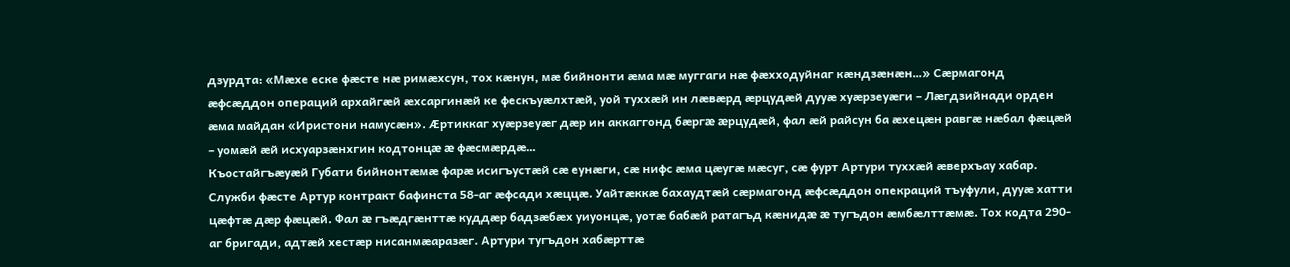дзурдта: «Мæхе еске фæсте нæ римæхсун, тох кæнун, мæ бийнонти æма мæ муггаги нæ фæхходуйнаг кæндзæнæн…» Сæрмагонд æфсæддон операций архайгæй æхсаргинæй ке фескъуæлхтæй, уой туххæй ин лæвæрд æрцудæй дууæ хуæрзеуæги – Лæгдзийнади орден æма майдан «Иристони намусæн». Æртиккаг хуæрзеуæг дæр ин аккаггонд бæргæ æрцудæй, фал æй райсун ба æхецæн равгæ нæбал фæцæй – уомæй æй исхуарзæнхгин кодтонцæ æ фæсмæрдæ…
Къостайгъæуæй Губати бийнонтæмæ фарæ исигъустæй сæ еунæги, сæ нифс æма цæугæ мæсуг, сæ фурт Артури туххæй æверхъау хабар. Служби фæсте Артур контракт бафинста 58-аг æфсади хæццæ. Уайтæккæ бахаудтæй сæрмагонд æфсæддон опекраций тъуфули, дууæ хатти цæфтæ дæр фæцæй. Фал æ гъæдгæнттæ куддæр бадзæбæх уиуонцæ, уотæ бабæй ратагъд кæнидæ æ тугъдон æмбæлттæмæ. Тох кодта 290-аг бригади, адтæй хестæр нисанмæаразæг. Артури тугъдон хабæрттæ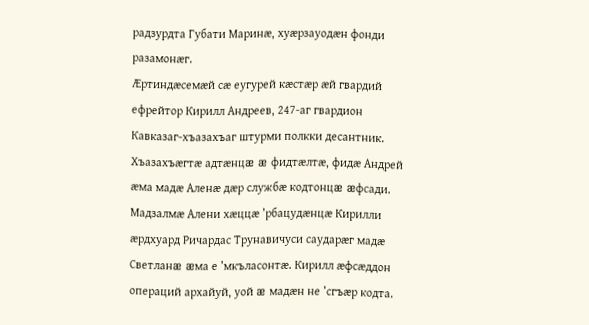радзурдта Губати Маринæ, хуæрзауодæн фонди разамонæг.
Æртиндæсемæй сæ еугурей кæстæр æй гвардий ефрейтор Кирилл Андреев, 247-аг гвардион Кавказаг-хъазахъаг штурми полкки десантник. Хъазахъæгтæ адтæнцæ æ фидтæлтæ, фидæ Андрей æма мадæ Аленæ дæр службæ кодтонцæ æфсади. Мадзалмæ Алени хæццæ ’рбацудæнцæ Кирилли æрдхуард Ричардас Трунавичуси саударæг мадæ Светланæ æма е ’мкъласонтæ. Кирилл æфсæддон операций архайуй, уой æ мадæн не ’сгъæр кодта.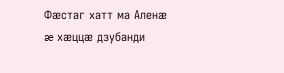Фæстаг хатт ма Аленæ æ хæццæ дзубанди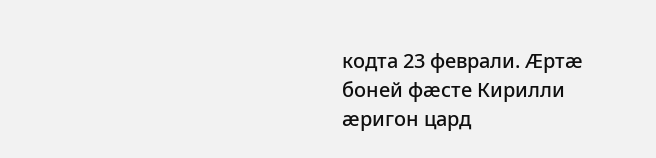кодта 23 феврали. Æртæ боней фæсте Кирилли æригон цард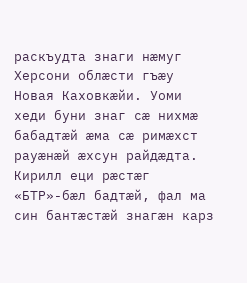раскъудта знаги нæмуг Херсони облæсти гъæу Новая Каховкæйи. Уоми хеди буни знаг сæ нихмæ бабадтæй æма сæ римæхст рауæнæй æхсун райдæдта. Кирилл еци рæстæг «БТР»-бæл бадтæй, фал ма син бантæстæй знагæн карз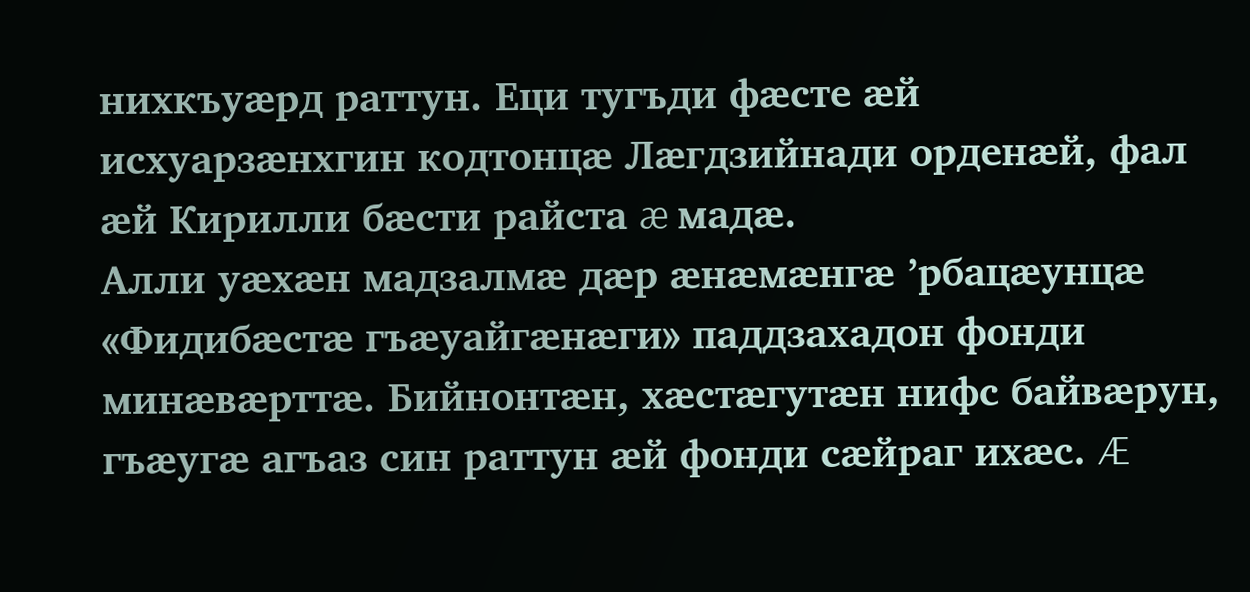нихкъуæрд раттун. Еци тугъди фæсте æй исхуарзæнхгин кодтонцæ Лæгдзийнади орденæй, фал æй Кирилли бæсти райста æ мадæ.
Алли уæхæн мадзалмæ дæр æнæмæнгæ ’рбацæунцæ «Фидибæстæ гъæуайгæнæги» паддзахадон фонди минæвæрттæ. Бийнонтæн, хæстæгутæн нифс байвæрун, гъæугæ агъаз син раттун æй фонди сæйраг ихæс. Æ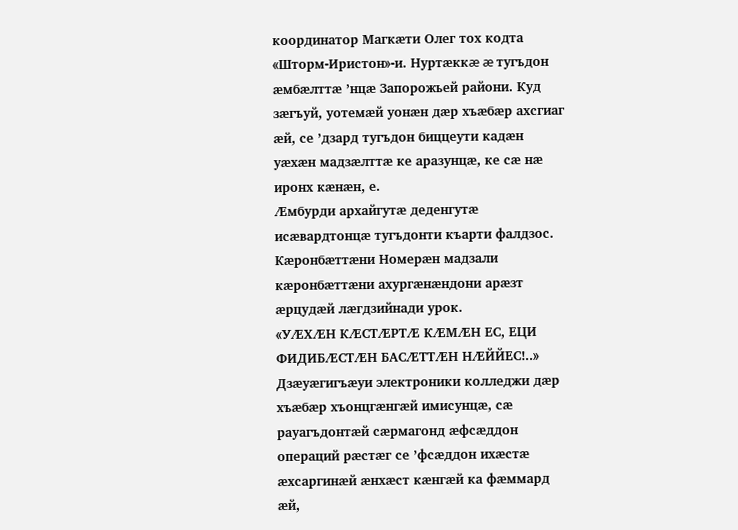координатор Магкæти Олег тох кодта «Шторм-Иристон»-и. Нуртæккæ æ тугъдон æмбæлттæ ’нцæ Запорожьей райони. Куд зæгъуй, уотемæй уонæн дæр хъæбæр ахсгиаг æй, се ’дзард тугъдон биццеути кадæн уæхæн мадзæлттæ ке аразунцæ, ке сæ нæ иронх кæнæн, е.
Æмбурди архайгутæ деденгутæ исæвардтонцæ тугъдонти къарти фалдзос. Кæронбæттæни Номерæн мадзали кæронбæттæни ахургæнæндони арæзт æрцудæй лæгдзийнади урок.
«УÆХÆН КÆСТÆРТÆ КÆМÆН ЕС, ЕЦИ ФИДИБÆСТÆН БАСÆТТÆН НÆЙЙЕС!..»
Дзæуæгигъæуи электроники колледжи дæр хъæбæр хъонцгæнгæй имисунцæ, сæ рауагъдонтæй сæрмагонд æфсæддон операций рæстæг се ’фсæддон ихæстæ æхсаргинæй æнхæст кæнгæй ка фæммард æй,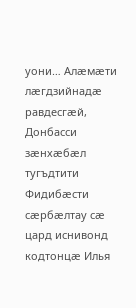уони… Алæмæти лæгдзийнадæ равдесгæй, Донбасси зæнхæбæл тугъдтити Фидибæсти сæрбæлтау сæ цард иснивонд кодтонцæ Илья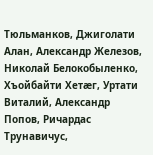Тюльманков, Джиголати Алан, Александр Железов, Николай Белокобыленко, Хъойбайти Хетæг, Уртати Виталий, Александр Попов, Ричардас Трунавичус,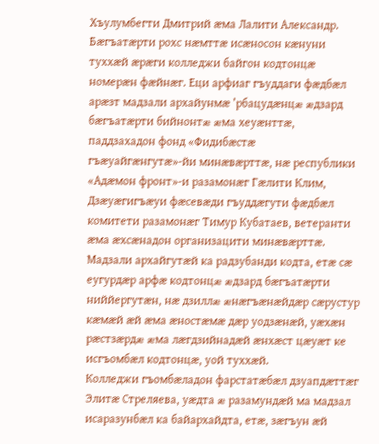Хъулумбегти Дмитрий æма Лалити Александр.
Бæгъатæрти рохс нæмттæ исæносон кæнуни туххæй æрæги колледжи байгон кодтонцæ номерæн фæйнæг. Еци арфиаг гъуддаги фæдбæл арæзт мадзали архайунмæ ’рбацудæнцæ æдзард бæгъатæрти бийнонтæ æма хеуæнттæ, паддзахадон фонд «Фидибæстæ гъæуайгæнгутæ»-йи минæвæрттæ, нæ республики «Адæмон фронт»-и разамонæг Гæлити Клим, Дзæуæгигъæуи фæсевæди гъуддæгути фæдбæл комитети разамонæг Тимур Кубатаев, ветеранти æма æхсæнадон организацити минæвæрттæ. Мадзали архайгутæй ка радзубанди кодта, етæ сæ еугурдæр арфæ кодтонцæ æдзард бæгъатæрти ниййергутæн, нæ дзиллæ æнæгъæнæйдæр сæрустур кæмæй æй æма æностæмæ дæр уодзæнæй, уæхæн рæстзæрдæ æма лæгдзийнадæй æнхæст цæуæт ке исгъомбæл кодтонцæ, уой туххæй.
Колледжи гъомбæладон фарстатæбæл дзуапдæттæг Элитæ Стреляева, уæдта æ разамундæй ма мадзал исаразунбæл ка байархайдта, етæ, зæгъун æй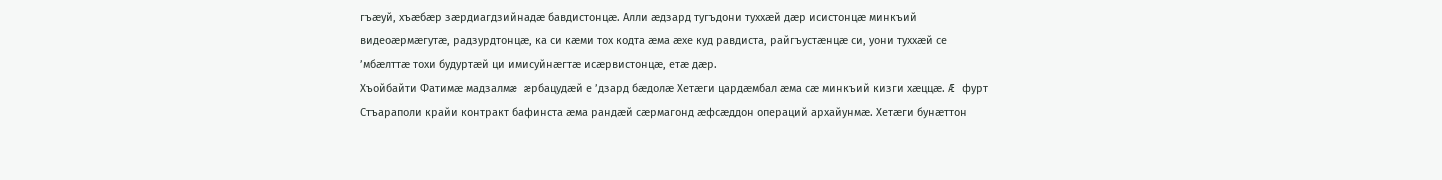гъæуй, хъæбæр зæрдиагдзийнадæ бавдистонцæ. Алли æдзард тугъдони туххæй дæр исистонцæ минкъий видеоæрмæгутæ, радзурдтонцæ, ка си кæми тох кодта æма æхе куд равдиста, райгъустæнцæ си, уони туххæй се ’мбæлттæ тохи будуртæй ци имисуйнæгтæ исæрвистонцæ, етæ дæр.
Хъойбайти Фатимæ мадзалмæ æрбацудæй е ’дзард бæдолæ Хетæги цардæмбал æма сæ минкъий кизги хæццæ. Æ фурт Стъараполи крайи контракт бафинста æма рандæй сæрмагонд æфсæддон операций архайунмæ. Хетæги бунæттон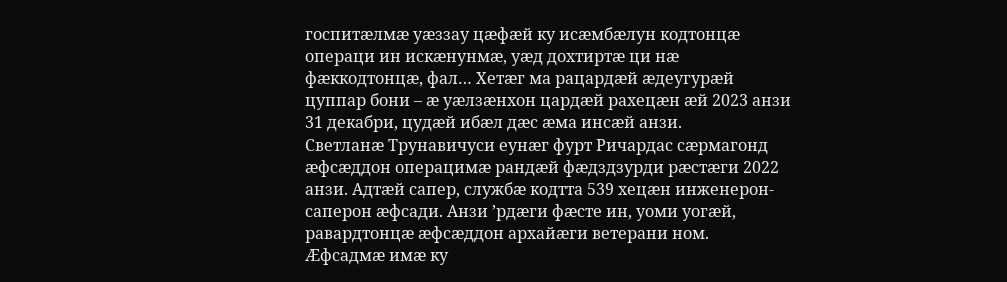госпитæлмæ уæззау цæфæй ку исæмбæлун кодтонцæ операци ин искæнунмæ, уæд дохтиртæ ци нæ фæккодтонцæ, фал… Хетæг ма рацардæй æдеугурæй цуппар бони – æ уæлзæнхон цардæй рахецæн æй 2023 анзи 31 декабри, цудæй ибæл дæс æма инсæй анзи.
Светланæ Трунавичуси еунæг фурт Ричардас сæрмагонд æфсæддон операцимæ рандæй фæдздзурди рæстæги 2022 анзи. Адтæй сапер, службæ кодтта 539 хецæн инженерон-саперон æфсади. Анзи ’рдæги фæсте ин, уоми уогæй, равардтонцæ æфсæддон архайæги ветерани ном. Æфсадмæ имæ ку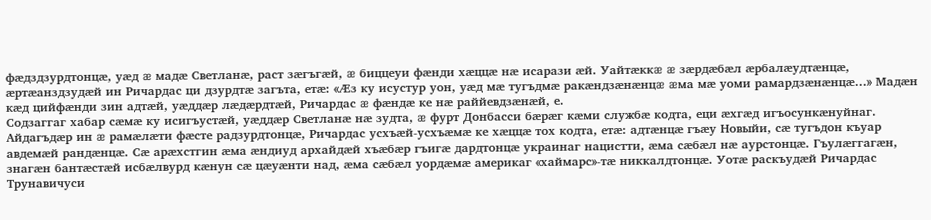фæдздзурдтонцæ, уæд æ мадæ Светланæ, раст зæгъгæй, æ биццеуи фæнди хæццæ нæ исарази æй. Уайтæккæ æ зæрдæбæл æрбалæудтæнцæ, æртæанздзудæй ин Ричардас ци дзурдтæ загъта, етæ: «Æз ку исустур уон, уæд мæ тугъдмæ ракæндзæнæнцæ æма мæ уоми рамардзæнæнцæ…» Мадæн кæд цийфæнди зин адтæй, уæддæр лæдæрдтæй, Ричардас æ фæндæ ке нæ раййевдзæнæй, е.
Содзаггаг хабар сæмæ ку исигъустæй, уæддæр Светланæ нæ зудта, æ фурт Донбасси бæрæг кæми службæ кодта, еци æхгæд игъосункæнуйнаг. Айдагъдæр ин æ рамæлæти фæсте радзурдтонцæ, Ричардас усхъæй-усхъæмæ ке хæццæ тох кодта, етæ: адтæнцæ гъæу Новыйи, сæ тугъдон къуар авдемæй рандæнцæ. Сæ арæхстгин æма æндиуд архайдæй хъæбæр гъигæ дардтонцæ украинаг нацистти, æма сæбæл нæ аурстонцæ. Гъулæггагæн, знагæн бантæстæй исбæлвурд кæнун сæ цæуæнти над, æма сæбæл уордæмæ америкаг «хаймарс»-тæ никкалдтонцæ. Уотæ раскъудæй Ричардас Трунавичуси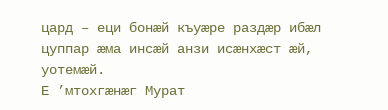цард – еци бонæй къуæре раздæр ибæл цуппар æма инсæй анзи исæнхæст æй, уотемæй.
Е ’мтохгæнæг Мурат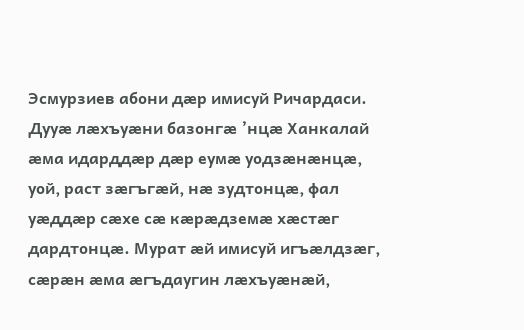Эсмурзиев абони дæр имисуй Ричардаси. Дууæ лæхъуæни базонгæ ’нцæ Ханкалай æма идарддæр дæр еумæ уодзæнæнцæ, уой, раст зæгъгæй, нæ зудтонцæ, фал уæддæр сæхе сæ кæрæдземæ хæстæг дардтонцæ. Мурат æй имисуй игъæлдзæг, сæрæн æма æгъдаугин лæхъуæнæй,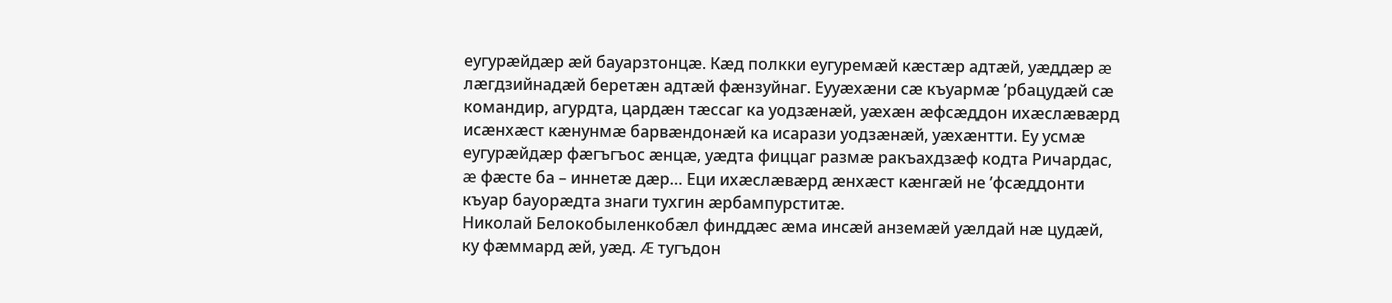еугурæйдæр æй бауарзтонцæ. Кæд полкки еугуремæй кæстæр адтæй, уæддæр æ лæгдзийнадæй беретæн адтæй фæнзуйнаг. Еууæхæни сæ къуармæ ’рбацудæй сæ командир, агурдта, цардæн тæссаг ка уодзæнæй, уæхæн æфсæддон ихæслæвæрд исæнхæст кæнунмæ барвæндонæй ка исарази уодзæнæй, уæхæнтти. Еу усмæ еугурæйдæр фæгъгъос æнцæ, уæдта фиццаг размæ ракъахдзæф кодта Ричардас, æ фæсте ба – иннетæ дæр… Еци ихæслæвæрд æнхæст кæнгæй не ’фсæддонти къуар бауорæдта знаги тухгин æрбампурститæ.
Николай Белокобыленкобæл финддæс æма инсæй анземæй уæлдай нæ цудæй, ку фæммард æй, уæд. Æ тугъдон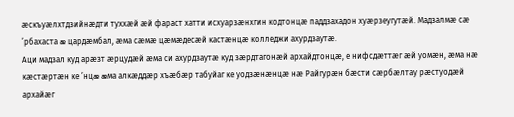æскъуæлхтдзийнæдти туххæй æй фараст хатти исхуарзæнхгин кодтонцæ паддзахадон хуæрзеугутæй. Мадзалмæ сæ ’рбахаста æ цардæмбал, æма сæмæ цæмæдесæй кастæнцæ колледжи ахурдзаутæ.
Аци мадзал куд арæзт æрцудæй æма си ахурдзаутæ куд зæрдтагонæй архайдтонцæ, е нифсдæттæг æй уомæн, æма нæ кæстæртæн ке ’нцæ æма алкæддæр хъæбæр табуйаг ке уодзæнæнцæ нæ Райгурæн бæсти сæрбæлтау рæстуодæй архайæг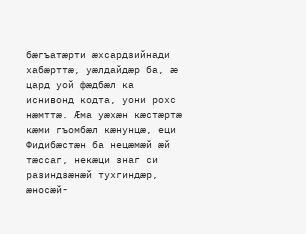бæгъатæрти æхсардзийнади хабæрттæ, уæлдайдæр ба, æ цард уой фæдбæл ка иснивонд кодта, уони рохс нæмттæ. Æма уæхæн кæстæртæ кæми гъомбæл кæнунцæ, еци Фидибæстæн ба нецæмæй æй тæссаг, некæци знаг си разиндзæнæй тухгиндæр, æносæй-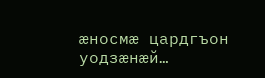æносмæ цардгъон уодзæнæй…